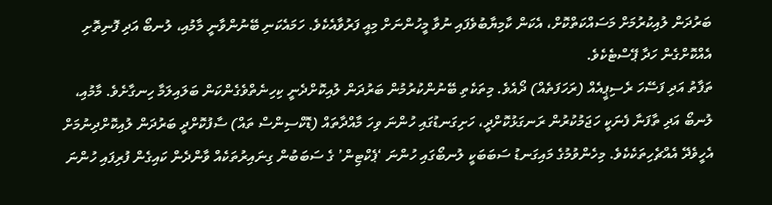ބަރުދަން ލުއިކުރުމަށް މަސައްކަތްކޮށް، އެކަން ކާމިޔާބުވެފައި ނުވާ މީހުންނަށް މިއީ ފަރުވާއެކެވެ. ހަމައެކަނި ބޭނުންވާނީ މާމުއި، ލުނބޯ އަދި ފޮނިތޮށި އެއްކޮށްގެން ހަދާ ޕޭސްޓެކެވެ.
ތަފާތު އަދި ފަސޭހަ ރެސިޕީއެއް (ރަހަފަތެއް) ދޯއެވެ. މިތަކެތި ބޭނުންކުރުމުން ބަރުދަން ލުއިކޮށްދެނީ ކިހިނެތްވެގެންކަން ބަލައިލަމާ ހިނގާށެވެ. މާމުއި، ލުނބޯ އަދި ތާފަނާ ފެނަކީ ހަޖަމުކުރުން ރަނގަޅުކޮށްދީ، ހަށިގަނޑުގައި ހުންނަ ވިހަ މާއްދާތައް (ޑޮކްސިންސް ތައް) ސާފުކޮށްދީ ބަރުދަން ލުއިކޮށްދިނުމަށް އެހީވެދޭ އެއްޗެހިތަކެކެވެ. މިހެންވުމުގެ މައިގަނޑު ސަބަބަކީ ލުނބޯގައި ހުންނަ ‘ޕެކްޓިން’ ގެ ސަބަބުން ގިނައިރުތަކެއް ވާންދެން ކައިގެން ފުރިފައި ހުންނަ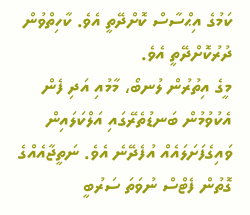ކަމުގެ އިޙްސާސް ކޮށްދޭތީ އެވެ. ކާހިތްވުން ދުރުކޮށްދޭތީ އެވެ.
މީގެ އިތުރުން ލުނބޯ، މާމުއި އަދި ފެން އެކުވުމުން ބަނޑުތެރޭގައި އަލްކަލައިން ވައިގެފަށަލައެއް އުފެދޭނެ އެވެ. ނަތީޖާއެއްގެ ގޮތުން ފެޓްސް ނުވަތަ ސަރުބީ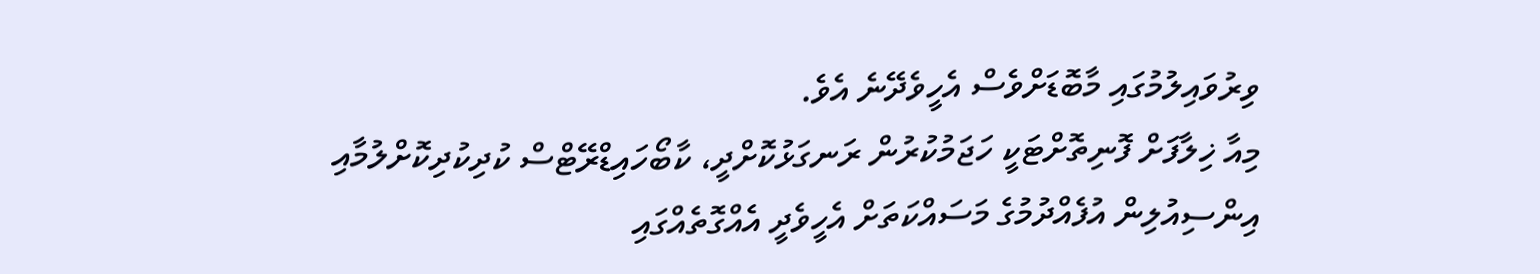ވިރުވައިލުމުގައި މާބޮޑަށްވެސް އެހީވެދޭނެ އެވެ.
މިއާ ޚިލާފަށް ފޮނިތޮށްޓަކީ ހަޖަމުކުރުން ރަނގަޅުކޮށްދީ، ކާބޯހައިޑްރޭޓްސް ކުދިކުދިކޮށްލުމާއި އިންސިއުލިން އުފެއްދުމުގެ މަސައްކަތަށް އެހީވެދީ އެއްގޮތެއްގައި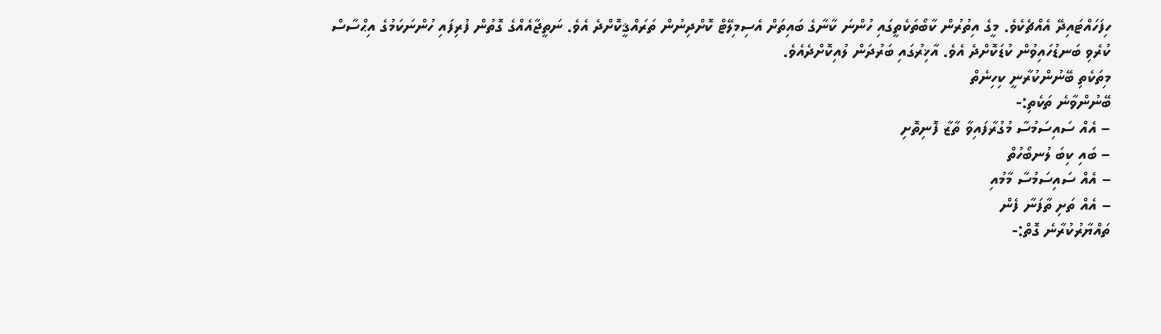ހިފަހައްޓައިދޭ އެއްޗެކެވެ. މީގެ އިތުރުން ކާބޯތަކެތީގައި ހުންނަ ކާނާގެ ބައިތަށް އެސިމިލޭޓް ކޮށްދިނުން ތަރައްޤީކޮށްދެ އެވެ. ނަތީޖާއެއްގެ ގޮތުން ފުރިފައި ހުންނަކަމުގެ އިޙްސާސް ކުރެވި ބަނޑުހައިވުން ކުޑަކޮށްދެ އެވެ. އާޚިރުގައި ބަރުދަން ލުއިކޮށްދެއެވެ.
މިތަކެތި ބޭނުންކުރާނީ ކިހިނެތް
ބޭނުންވާނެ ތަކެތި:-
– އެއް ސައިސަމުސާ މުގުރާފައިވާ ތާޒާ ފޮނިތޮށި
– ބައި ކިބަ ލުނބޯހުތް
– އެއް ސައިސަމުސާ މާމުއި
– އެއް ތަށި ތާފަނާ ފެން
ތައްޔާރުކުރާނެ ގޮތް:-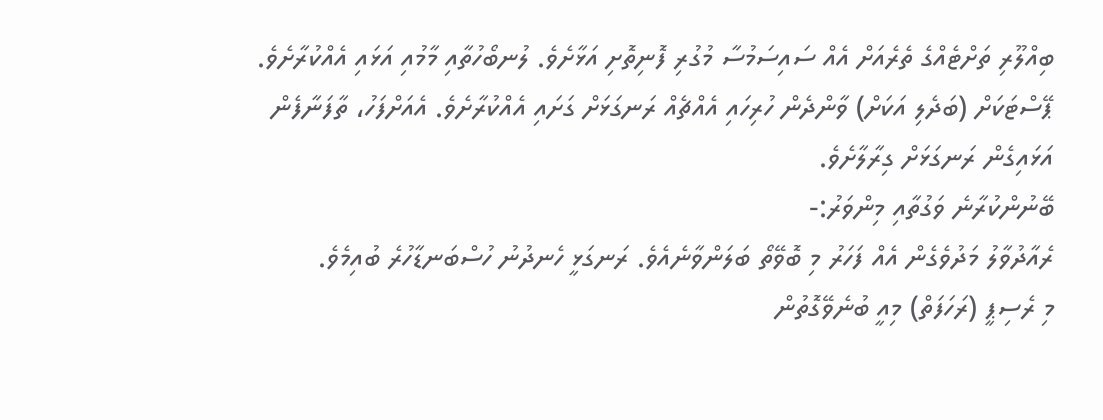ބިއްލޫރި ތަށްޓެއްގެ ތެރެއަށް އެއް ސައިސަމުސާ މުގުރި ފޮނިތޮށި އަޅާށެވެ. ލުނބޯހުތާއި މާމުއި އަޅައި އެއްކުރާށެވެ. ޕޭސްޓަކަށް (ބަދެލި އަކަށް) ވާންދެން ހުރިހައި އެއްޗެއް ރަނގަޅަށް ގަށައި އެއްކުރާށެވެ. އެއަށްފަހު، ތާފަނާފެން އަޅައިގެން ރަނގަޅަށް ގިރާލާށެވެ.
ބޭނުންކުރާނެ ވަގުތާއި މިންވަރު:-
ރެއާދުވާލު މަދުވެގެން އެއް ފަހަރު މި ބޮވޭތޯ ބަލަންވާނެއެވެ. ރަނގަޅީ ހެނދުނު ހުސްބަނޑާހުރެ ބުއިމެވެ.
މި ރެސިޕީ (ރަހަފަތް) މިއީ ބުނެވޭގޮތުން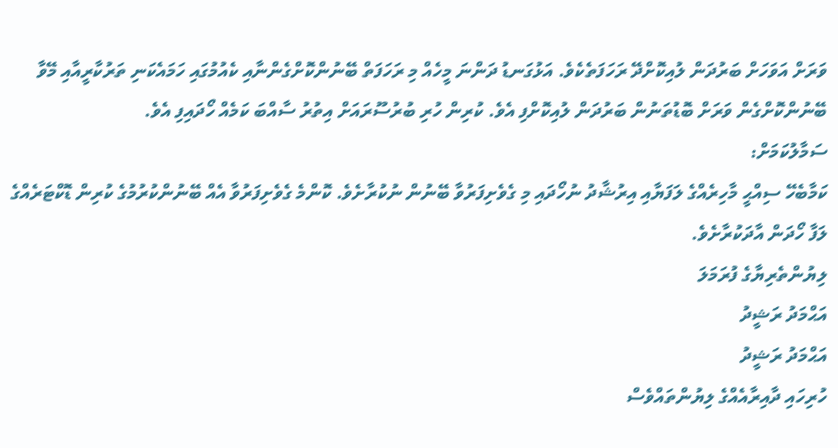ވަރަށް އަވަހަށް ބަރުދަން ލުއިކޮށްދޭ ރަހަފަތެކެވެ. އަޅުގަނޑު ދަންނަ މީހެއް މި ރަހަފަތް ބޭނުންކޮށްގެންނާއި ކެއުމުގައި ހަމައެކަނި ތަރުކާރީއާއި މޭވާ ބޭނުންކޮށްގެން ވަރަށް ބޮޑުތަނުން ބަރުދަން ލުއިކޮށްފި އެވެ. ކުރިން ހުރި ބުރުސޫރައަށް އިތުރު ސާއްބަ ކަމެއް ހޯދައިފި އެވެ.
ސަމާލުކަމަށް:
ކަމާބެހޭ ސިއްޙީ މާހިރެއްގެ ލަފަޔާއި އިރުޝާދު ނުހޯދައި މި ގެވެށިފަރުވާ ބޭނުން ނުކުރާށެވެ. ކޮންމެ ގެވެށިފަރުވާ އެއް ބޭނުންކުރުމުގެ ކުރިން ޑޮކްޓަރެއްގެ ލަފާ ހޯދަން އާދަކުރާށެވެ.
ލިޔުންތެރިޔާގެ ފުރަމަލަ
އަޙްމަދު ރަޝީދު
އަޙްމަދު ރަޝީދު
ހުރިހައި ދާއިރާއެއްގެ ލިޔުންތައްވެސް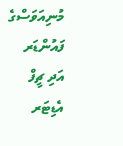މުނިއަވަސްގެ ފައުންޑަރ އަދި ޗީފް އެޑިޓަރ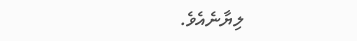ލިޔާނެއެވެ.